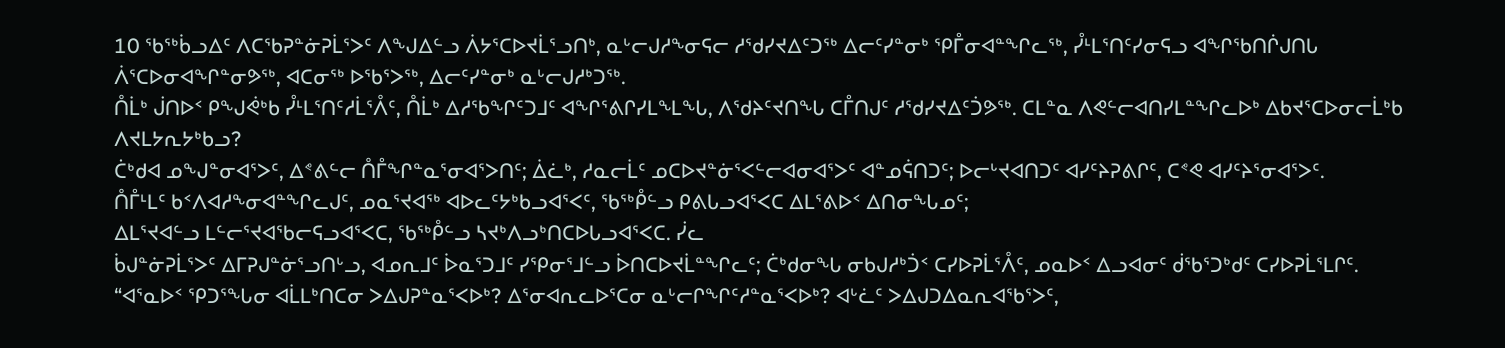10 ᖃᖅᑳᓗᐃᑦ ᐱᑕᖃᕈᓐᓃᕈᒫᕐᐳᑦ ᐱᖑᐃᓪᓗ ᐲᔭᕐᑕᐅᔪᒫᕐᓗᑎᒃ, ᓇᒡᓕᒍᓱᖕᓂᕋᓕ ᓱᖁᓯᔪᐃᑦᑐᖅ ᐃᓕᑦᓯᓐᓂᒃ ᕿᒤᓂᐊᓐᖏᓚᖅ, ᓮᒻᒪᕐᑎᑦᓯᓂᕋᓗ ᐊᖏᖃᑎᒌᒍᑎᒐ ᐲᕐᑕᐅᓂᐊᖏᓐᓂᕗᖅ, ᐊᑕᓂᖅ ᐅᖃᕐᐳᖅ, ᐃᓕᑦᓯᓐᓂᒃ ᓇᒡᓕᒍᓱᒃᑐᖅ.
ᑍᒫᒃ ᒎᑎᐅᑉ ᑭᖑᕚᒃᑲ ᓮᒻᒪᕐᑎᑦᓱᒫᕐᐰᑦ, ᑍᒫᒃ ᐃᓱᖃᖏᑦᑐᒧᑦ ᐊᖏᕐᕕᒋᓯᒪᖕᒪᖓ, ᐱᖁᔨᑦᔪᑎᖓ ᑕᒤᑎᒍᑦ ᓱᖁᓯᔪᐃᑦᑑᕗᖅ. ᑕᒪᓐᓇ ᐱᕙᓪᓕᐊᑎᓯᒪᓐᖏᓚᐅᒃ ᐃᑲᔪᕐᑕᐅᓂᓕᒫᒃᑲ ᐱᔪᒪᔭᕆᔭᒃᑲᓗ?
ᑖᒃᑯᐊ ᓄᖑᓐᓂᐊᕐᐳᑦ, ᐃᕝᕕᓪᓕ ᑍᒤᖏᓐᓇᕐᓂᐊᕐᐳᑎᑦ; ᐄᓛᒃ, ᓱᓇᓕᒫᑦ ᓄᑕᐅᔪᓐᓃᕐᐸᓪᓕᐊᓂᐊᕐᐳᑦ ᐊᓐᓄᕌᑎᑐᑦ; ᐅᓕᒡᔪᐊᑎᑐᑦ ᐊᓯᑦᔨᕈᕕᒋᑦ, ᑕᕝᕙ ᐊᓯᑦᔨᕐᓂᐊᕐᐳᑦ.
ᑍᒤᒻᒪᑦ ᑲᑉᐱᐊᓱᖕᓂᐊᓐᖏᓚᒍᑦ, ᓄᓇᕐᔪᐊᖅ ᐊᐅᓚᑦᔭᒃᑲᓗᐊᕐᐸᑦ, ᖃᖅᑬᓪᓗ ᑭᕕᒐᓗᐊᕐᐸᑕ ᐃᒪᕐᕕᐅᑉ ᐃᑎᓂᖓᓄᑦ;
ᐃᒪᕐᔪᐊᓪᓗ ᒪᓪᓕᕐᔪᐊᖃᓕᕋᓗᐊᕐᐸᑕ, ᖃᖅᑬᓪᓗ ᓴᔪᒃᐱᓗᒃᑎᑕᐅᒐᓗᐊᕐᐸᑕ. ᓰᓚ
ᑳᒍᓐᓃᕈᒫᕐᐳᑦ ᐃᒥᕈᒍᓐᓃᕐᓗᑎᒡᓗ, ᐊᓄᕆᒧᑦ ᐆᓇᕐᑐᒧᑦ ᓯᕿᓂᕐᒧᓪᓗ ᐆᑎᑕᐅᔪᒫᓐᖏᓚᑦ; ᑖᒃᑯᓂᖓ ᓂᑲᒍᓱᒃᑑᑉ ᑕᓯᐅᕈᒫᕐᐰᑦ, ᓄᓇᐅᑉ ᐃᓗᐊᓂᑦ ᑰᖃᕐᑐᒃᑯᑦ ᑕᓯᐅᕈᒫᕐᒪᒋᑦ.
“ᐊᕐᓇᐅᑉ ᕿᑐᕐᖓᓂ ᐊᒫᒪᒃᑎᑕᓂ ᐳᐃᒍᕈᓐᓇᕐᐸᐅᒃ? ᐃᕐᓂᐊᕆᓚᐅᕐᑕᓂ ᓇᒡᓕᒋᖏᑦᓱᓐᓇᕐᐸᐅᒃ? ᐊᒡᓛᑦ ᐳᐃᒍᑐᐃᓇᕆᐊᖃᕐᐳᑦ,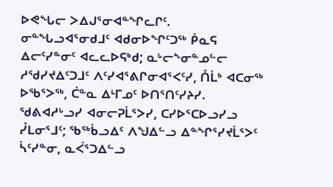ᐅᕙᖓᓕ ᐳᐃᒍᕐᓂᐊᓐᖏᓚᒋᑦ.
ᓂᓐᖓᓗᐊᕐᓂᑯᒧᑦ ᐊᑯᓂᐅᖏᑦᑐᖅ ᑮᓇᕋ ᐃᓕᑦᓯᓐᓂᑦ ᐊᓚᓚᐅᕋᒃᑯ; ᓇᒡᓕᖕᓂᓐᓄᓪᓕ ᓱᖁᓯᔪᐃᑦᑐᒧᑦ ᐱᑦᓯᐊᕐᕕᒋᓂᐊᕐᐸᑦᓯ, ᑍᒫᒃ ᐊᑕᓂᖅ ᐅᖃᕐᐳᖅ, ᑖᓐᓇ ᐃᒻᒥᓄᑦ ᐅᑎᕐᑎᑦᓯᔨᓯ.
ᖁᕕᐊᓱᒡᓗᓯ ᐊᓂᓕᕈᒫᕐᐳᓯ, ᑕᓯᐅᕐᑕᐅᓗᓯᓗ ᓮᒪᓂᕐᒧᑦ; ᖃᖅᑳᓗᐃᑦ ᐱᖑᐃᓪᓗ ᐃᓐᖏᕐᓯᔪᒫᕐᐳᑦ ᓵᑦᓯᓐᓂ, ᓇᐹᕐᑐᐃᓪᓗ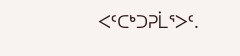ᐸᑦᑕᒃᑐᕈᒫᕐᐳᑦ.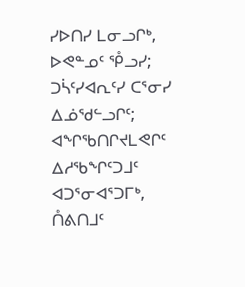ᓯᐅᑎᓯ ᒪᓂᓗᒋᒃ, ᐅᕙᓐᓄᑦ ᕾᓗᓯ; ᑐᓵᑦᓯᐊᕆᑦᓯ ᑕᕐᓂᓯ ᐃᓅᖁᓪᓗᒋᑦ; ᐊᖏᖃᑎᒋᔪᒪᕙᒋᑦ ᐃᓱᖃᖏᑦᑐᒧᑦ ᐊᑐᕐᓂᐊᕐᑐᒥᒃ, ᑍᕕᑎᒧᑦ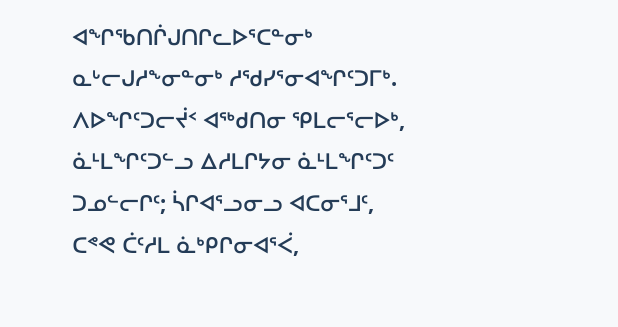ᐊᖏᖃᑎᒌᒍᑎᒋᓚᐅᕐᑕᓐᓂᒃ ᓇᒡᓕᒍᓱᖕᓂᓐᓂᒃ ᓱᖁᓯᕐᓂᐊᖏᑦᑐᒥᒃ.
ᐱᐅᖏᑦᑐᓕᔫᑉ ᐊᖅᑯᑎᓂ ᕿᒪᓕᕐᓕᐅᒃ, ᓈᒻᒪᖏᑦᑐᓪᓗ ᐃᓱᒪᒋᔭᓂ ᓈᒻᒪᖏᑦᑐᑦ ᑐᓄᓪᓕᒋᑦ; ᓵᒋᐊᕐᓗᓂᓗ ᐊᑕᓂᕐᒧᑦ, ᑕᕝᕙ ᑖᑦᓱᒪ ᓈᒃᑭᒋᓂᐊᕐᐹ,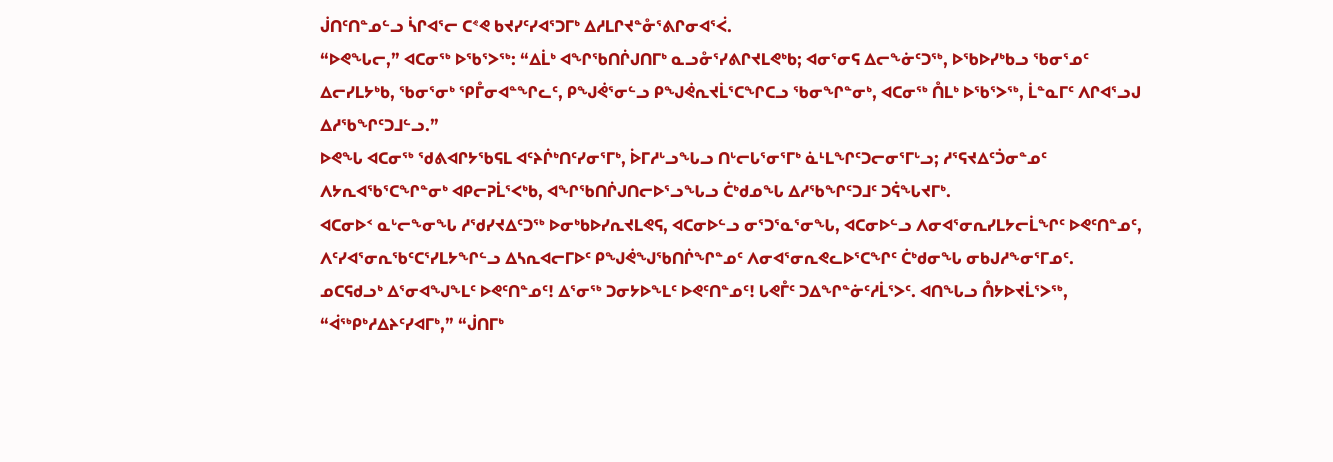ᒎᑎᑦᑎᓐᓄᓪᓗ ᓵᒋᐊᕐᓕ ᑕᕝᕙ ᑲᔪᓯᑦᓯᐊᕐᑐᒥᒃ ᐃᓱᒪᒋᔪᓐᓁᕐᕕᒋᓂᐊᕐᐹ.
“ᐅᕙᖓᓕ,” ᐊᑕᓂᖅ ᐅᖃᕐᐳᖅ: “ᐃᒫᒃ ᐊᖏᖃᑎᒌᒍᑎᒥᒃ ᓇᓗᓁᕐᓯᕕᒋᔪᒪᕙᒃᑲ; ᐊᓂᕐᓂᕋ ᐃᓕᖕᓃᑦᑐᖅ, ᐅᖃᐅᓯᒃᑲᓗ ᖃᓂᕐᓄᑦ ᐃᓕᓯᒪᔭᒃᑲ, ᖃᓂᕐᓂᒃ ᕿᒤᓂᐊᓐᖏᓚᑦ, ᑭᖑᕚᕐᓂᓪᓗ ᑭᖑᕚᕆᔪᒫᕐᑕᖏᑕᓗ ᖃᓂᖏᓐᓂᒃ, ᐊᑕᓂᖅ ᑍᒪᒃ ᐅᖃᕐᐳᖅ, ᒫᓐᓇᒥᑦ ᐱᒋᐊᕐᓗᒍ ᐃᓱᖃᖏᑦᑐᒧᓪᓗ.”
ᐅᕙᖓ ᐊᑕᓂᖅ ᖁᕕᐊᒋᔭᖃᕋᒪ ᐊᑦᔨᒌᒃᑎᑦᓯᓂᕐᒥᒃ, ᐆᒥᓱᒡᓗᖓᓗ ᑎᒡᓕᒐᕐᓂᕐᒥᒃ ᓈᒻᒪᖏᑦᑐᓕᓂᕐᒥᒡᓗ; ᓱᕐᕋᔪᐃᑦᑑᓂᓐᓄᑦ ᐱᔭᕆᐊᖃᕐᑕᖏᓐᓂᒃ ᐊᑭᓕᕈᒫᕐᐸᒃᑲ, ᐊᖏᖃᑎᒌᒍᑎᓕᐅᕐᓗᖓᓗ ᑖᒃᑯᓄᖓ ᐃᓱᖃᖏᑦᑐᒧᑦ ᑐᕌᖓᔪᒥᒃ.
ᐊᑕᓂᐅᑉ ᓇᒡᓕᖕᓂᖓ ᓱᖁᓯᔪᐃᑦᑐᖅ ᐅᓂᒃᑲᐅᓯᕆᔪᒪᕙᕋ, ᐊᑕᓂᐅᓪᓗ ᓂᕐᑐᕐᓇᕐᓂᖓ, ᐊᑕᓂᐅᓪᓗ ᐱᓂᐊᕐᓂᕆᓯᒪᔭᓕᒫᖏᑦ ᐅᕙᑦᑎᓐᓄᑦ, ᐱᑦᓯᐊᕐᓂᕆᖃᑦᑕᕐᓯᒪᔭᖏᓪᓗ ᐃᓴᕆᐊᓕᒥᐅᑦ ᑭᖑᕚᖑᖃᑎᒌᖏᓐᓄᑦ ᐱᓂᐊᕐᓂᕆᕙᓚᐅᕐᑕᖏᑦ ᑖᒃᑯᓂᖓ ᓂᑲᒍᓱᖕᓂᕐᒥᓄᑦ.
ᓄᑕᕋᑯᓗᒃ ᐃᕐᓂᐊᖑᖕᒪᑦ ᐅᕙᑦᑎᓐᓄᑦ! ᐃᕐᓂᖅ ᑐᓂᔭᐅᖕᒪᑦ ᐅᕙᑦᑎᓐᓄᑦ! ᒐᕙᒤᑦ ᑐᐃᖏᓐᓃᑦᓱᒫᕐᐳᑦ. ᐊᑎᖓᓗ ᑍᔭᐅᔪᒫᕐᐳᖅ, “ᐋᖅᑭᒃᓱᐃᔨᑦᓯᐊᒥᒃ,” “ᒎᑎᒥᒃ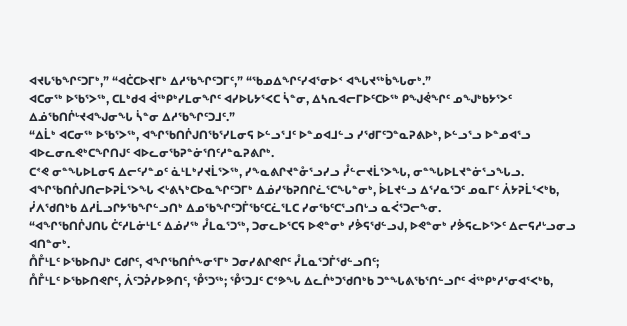ᐊᔪᒐᖃᖏᑦᑐᒥᒃ,” “ᐊᑖᑕᐅᔪᒥᒃ ᐃᓱᖃᖏᑦᑐᒥᑦ,” “ᖃᓄᐃᖏᑦᓯᐊᕐᓂᐅᑉ ᐊᖓᔪᖅᑳᖓᓂᒃ.”
ᐊᑕᓂᖅ ᐅᖃᕐᐳᖅ, ᑕᒪᒃᑯᐊ ᐋᖅᑭᒃᓯᒪᓂᖏᑦ ᐊᓯᐅᒐᔭᕐᐸᑕ ᓵᓐᓂ, ᐃᓴᕆᐊᓕᒥᐅᑦᑕᐅᖅ ᑭᖑᕚᖏᑦ ᓄᖑᒃᑲᔭᕐᐳᑦ ᐃᓅᖃᑎᒌᒡᔪᐊᖑᓂᖓ ᓵᓐᓂ ᐃᓱᖃᖏᑦᑐᒧᑦ.”
“ᐃᒫᒃ ᐊᑕᓂᖅ ᐅᖃᕐᐳᖅ, ᐊᖏᖃᑎᒌᒍᑎᖃᕐᓯᒪᓂᕋ ᐅᓪᓗᕐᒧᑦ ᐅᓐᓄᐊᒧᓪᓗ ᓯᖁᒥᑦᑐᓐᓇᕈᕕᐅᒃ, ᐅᓪᓗᕐᓗ ᐅᓐᓄᐊᕐᓗ ᐊᐅᓚᓂᕆᕙᒃᑕᖏᑎᒍᑦ ᐊᐅᓚᓂᖃᕈᓐᓃᕐᑎᑦᓱᓐᓇᕈᕕᒋᒃ.
ᑕᕝᕙ ᓂᓐᖓᐅᒪᓂᕋ ᐃᓕᑦᓯᓐᓄᑦ ᓈᒻᒪᒃᓯᔪᒫᕐᐳᖅ, ᓯᖕᓇᕕᒋᔪᓐᓁᕐᓗᓯᓗ ᓮᓪᓕᔪᒫᕐᐳᖓ, ᓂᓐᖓᐅᒪᔪᓐᓃᕐᓗᖓᓗ.
ᐊᖏᖃᑎᒌᒍᑎᓕᐅᕈᒫᕐᐳᖓ ᐸᒡᕕᓴᒃᑕᐅᓇᖏᑦᑐᒥᒃ ᐃᓅᓯᖃᕈᑎᒋᓛᕐᑕᖓᓐᓂᒃ, ᐆᒪᔪᓪᓗ ᐃᕐᓯᓇᕐᑐᑦ ᓄᓇᒥᑦ ᐲᔭᕈᒫᕐᐸᒃᑲ, ᓰᐱᖁᑎᒃᑲ ᐃᓱᒫᓗᒋᔭᖃᖏᓪᓗᑎᒃ ᐃᓄᖃᖏᑦᑐᒦᖃᑦᑕᓛᕐᒪᑕ ᓯᓂᖃᑦᑕᕐᓗᑎᒡᓗ ᓇᐹᕐᑐᓕᖕᓂ.
“ᐊᖏᖃᑎᒌᒍᑎᒐ ᑖᑦᓱᒪᓃᒻᒪᑦ ᐃᓅᓯᖅ ᓮᒪᓇᕐᑐᖅ, ᑐᓂᓚᐅᕐᑕᕋ ᐅᕙᓐᓂᒃ ᓯᕘᕋᖁᓪᓗᒍ, ᐅᕙᓐᓂᒃ ᓯᕘᕋᓚᐅᕐᐳᑦ ᐃᓕᕋᓱᒡᓗᓂᓗ ᐊᑎᓐᓂᒃ.
ᑍᒤᒻᒪᑦ ᐅᖃᐅᑎᒍᒃ ᑕᑯᒋᑦ, ᐊᖏᖃᑎᒌᖕᓂᕐᒥᒃ ᑐᓂᓯᕕᒋᕙᒋᑦ ᓮᒪᓇᕐᑐᒦᖁᓪᓗᑎᑦ;
ᑍᒤᒻᒪᑦ ᐅᖃᐅᑎᕙᒋᑦ, ᐲᑦᑐᕉᓯᐅᕗᑎᑦ, ᕾᕐᑐᖅ; ᕾᕐᑐᒧᑦ ᑕᕝᕗᖓ ᐃᓚᒌᒃᑐᖁᑎᒃᑲ ᑐᓐᖓᕕᖃᕐᑎᓪᓗᒋᑦ ᐋᖅᑭᒃᓱᕐᓂᐊᕐᐸᒃᑲ,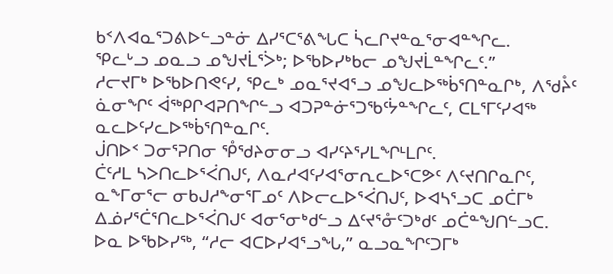ᑲᑉᐱᐊᓇᕐᑐᕕᐅᓪᓗᓐᓃ ᐃᓯᕐᑕᕐᕕᖓᑕ ᓵᓚᒋᔪᓐᓇᕐᓂᐊᓐᖏᓚ.
ᕿᓚᒡᓗ ᓄᓇᓗ ᓄᖑᔪᒫᕐᐴᒃ; ᐅᖃᐅᓯᒃᑲᓕ ᓄᖑᔪᒫᓐᖏᓚᑦ.”
ᓱᓕᔪᒥᒃ ᐅᖃᐅᑎᕙᑦᓯ, ᕿᓚᒃ ᓄᓇᕐᔪᐊᕐᓗ ᓄᖑᓚᐅᖅᑳᕐᑎᓐᓇᒋᒃ, ᐱᖁᔧᑦ ᓈᓂᖏᑦ ᐋᖅᑭᒋᐊᕈᑎᖏᓪᓗ ᐊᑐᕈᓐᓃᕐᑐᖃᑦᔮᓐᖏᓚᑦ, ᑕᒪᕐᒥᑦᓯᐊᖅ ᓇᓚᐅᑦᓯᓚᐅᖅᑳᕐᑎᓐᓇᒋᑦ.
ᒎᑎᐅᑉ ᑐᓂᕐᕈᑎᓂ ᕾᖁᔨᓂᓂᓗ ᐊᓯᑦᔨᕐᓯᒪᖏᒻᒪᒋᑦ.
ᑖᑦᓱᒪ ᓴᐳᑎᓚᐅᕐᐹᑎᒍᑦ, ᐱᓇᓱᐊᑦᓯᐊᕐᓂᕆᓚᐅᕐᑕᕗᑦ ᐱᑦᔪᑎᒋᓇᒋᑦ, ᓇᖕᒥᓂᕐᓕ ᓂᑲᒍᓱᖕᓂᕐᒥᓄᑦ ᐱᐅᓕᓚᐅᕐᐹᑎᒍᑦ, ᐅᐊᓴᕐᓗᑕ ᓄᑖᒥᒃ ᐃᓅᓯᕐᑖᕐᑎᓚᐅᕐᐹᑎᒍᑦ ᐊᓂᕐᓂᒃᑯᓪᓗ ᐃᑦᔪᕐᓁᑦᑐᒃᑯᑦ ᓄᑖᓐᖑᑎᓪᓗᑕ.
ᐅᓇ ᐅᖃᐅᓯᖅ, “ᓱᓕ ᐊᑕᐅᓯᐊᕐᓗᖓ,” ᓇᓗᓇᖏᑦᑐᒥᒃ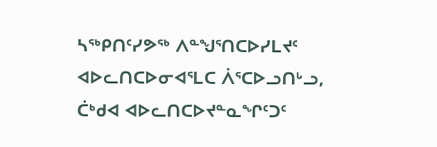ᓴᖅᑭᑎᑦᓯᕗᖅ ᐱᓐᖑᕐᑎᑕᐅᓯᒪᔪᑦ ᐊᐅᓚᑎᑕᐅᓂᐊᕐᒪᑕ ᐲᕐᑕᐅᓗᑎᒡᓗ, ᑖᒃᑯᐊ ᐊᐅᓚᑎᑕᐅᔪᓐᓇᖏᑦᑐᑦ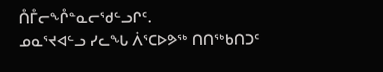ᑍᒤᓕᖕᒊᓐᓇᓕᖁᓪᓗᒋᑦ.
ᓄᓇᕐᔪᐊᓪᓗ ᓯᓚᖓ ᐲᕐᑕᐅᕗᖅ ᑎᑎᖅᑲᑎᑐᑦ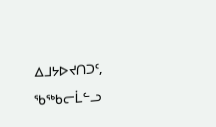ᐃᒧᔭᐅᔪᑎᑐᑦ, ᖃᖅᑲᓕᒫᓪᓗ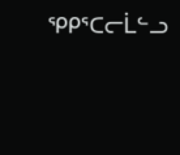ᕿᑭᕐᑕᓕᒫᓪᓗ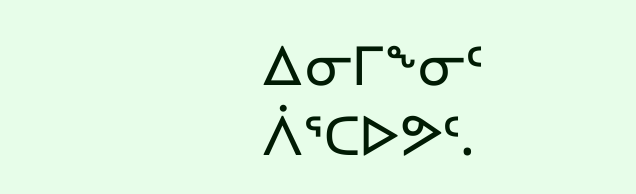ᐃᓂᒥᖕᓂᑦ ᐲᕐᑕᐅᕗᑦ.